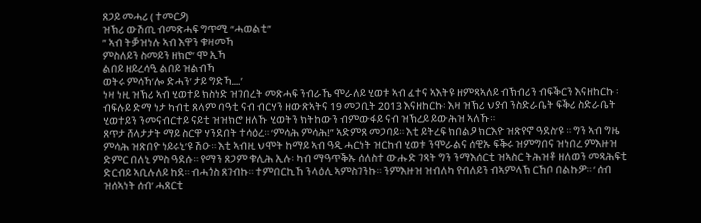ጸጋይ መሓሪ ( ተመርዖ)
ዝኽሪ ውሽጢ ብመጽሓፍ ግጥሚ “ሓወልቲ”
” ኣብ ትቓዝነሉ ኣብ እዋን ቁዛመኻ
ምስለይን ስመይን ዘክሮ’ ሞ ኢኻ
ልበይ ዘይረሳዒ ልበይ ዝልብኻ
ወትሩ ምሳኻ’ሎ ድሓን’ ታይ ግድኻ….’
ነዛ ነዚ ዝኽሪ ኣብ ሂወተይ ክስነድ ዝገበረት መጽሓፍ ንብራኼ ሞራለይ ሂወቱ ኣብ ፈተና ኣእትዩ ዘምጻኣለይ ብኽብሪን ብፍቕርን እናዘከርኩ ፡ ብፍሉይ ድማ ነታ ካብቲ ጸላም ባዓቲ ናብ ብርሃን ዘውጽኣትና 19 መጋቢት 2013 እናዘከርኩ፡ እዛ ዝኽሪ ህያብ ንስድራቤት ፍቕሪ ስድራቤት ሂወተይን ንመናብርተይ ናይቲ ዝዝክሮ ዘለኹ ሂወትን ክትከውን ብምውፋይ ናብ ዝኽረይ ይውሕዝ ኣለኹ።
ጸጥታ ሸላታታት ማይ ስርዋ ሃንደበት ተሳዕረ። ‘ምሳሕ ምሳሕ!” ኣድምጸ መጋባይ። እቲ ይትረፍ ክበልዖ ክርእዮ ዝጽየኖ ዓደስ’ዩ ። ግን ኣብ ግዜ ምሳሕ ዝጽበዮ ነይሩኒ’ዩ ሽዑ። እቲ ኣብዚ ህሞት ከማይ ኣብ ዓዲ ሓርነት ዝርከብ ሂወቱ ንሞራልና ሰዊኡ ፍቕሩ ዝምግበና ዝነበረ ምእዙዝ ድምር በለኒ ምስ ዓደሱ። የማን ጸጋም ቁሊሕ ኢሉ፡ ካብ ማዓጥቕኡ ሰለስተ ውሑድ ገጻት ግን ንማእሰርቲ ዝኣስር ትሕዝቶ ዘለወን መጻሕፍቲ ድርብይ ኣቢሉለይ ከደ። ብሓጎስ ጸገብኩ። ተምበርኪኸ ንላዕሊ ኣምስገንኩ። ንምእዙዝ ዝብለካ የብለይን ብኣምላኽ ርኸቦ በልኩዎ። ‘ ሰብ ዝሰኣነት ሰብ’ ሓጸርቲ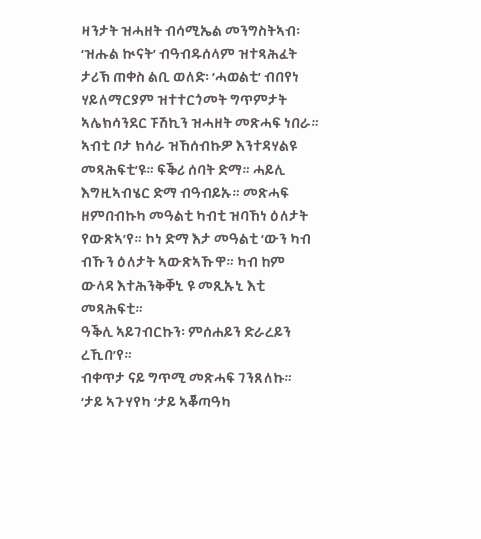ዛንታት ዝሓዘት ብሳሚኤል መንግስትኣብ፡ ‘ዝሑል ኲናት’ ብዓብዱሰላም ዝተጻሕፈት ታሪኽ ጠቀስ ልቢ ወለድ፡ ‘ሓወልቲ’ ብበየነ ሃይለማርያም ዝተተርጎመት ግጥምታት ኣሌክሳንደር ፑሽኪን ዝሓዘት መጽሓፍ ነበራ።
ኣብቲ ቦታ ክሳራ ዝኸሰብኩዎ እንተዳሃልዩ መጻሕፍቲ’ዩ። ፍቕሪ ሰባት ድማ። ሓይሊ እግዚኣብሄር ድማ ብዓብይኡ። መጽሓፍ ዘምበብኩካ መዓልቲ ካብቲ ዝባኸነ ዕለታት የውጽኣ’የ። ኮነ ድማ እታ መዓልቲ ‘ውን ካብ ብኹን ዕለታት ኣውጽኣኹዋ። ካብ ከም ውላዳ እተሕንቅቐኒ ዩ መጺኡኒ እቲ መጻሕፍቲ።
ዓቕሊ ኣይገብርኩን፡ ምሰሐይን ድራረይን ረኺበ’የ።
ብቀጥታ ናይ ግጥሚ መጽሓፍ ገንጸለኩ።
‘ታይ ኣጉሃየካ ‘ታይ ኣቖጣዓካ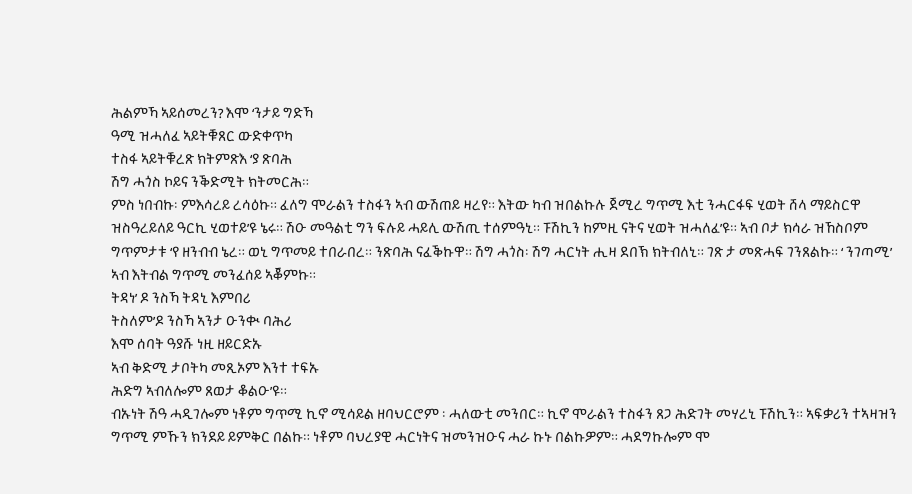ሕልምኻ ኣይሰመረን? እሞ ‘ንታይ ግድኻ
ዓሚ ዝሓለፈ ኣይትቑጸር ውድቀጥካ
ተስፋ ኣይትቑረጽ ክትምጽእ ‘ያ ጽባሕ
ሽግ ሓጎስ ኮይና ንቕድሚት ክትመርሕ።
ምስ ነበብኩ፡ ምእሳረይ ረሳዕኩ። ፈለግ ሞራልን ተስፋን ኣብ ውሽጠይ ዛረየ። እትው ካብ ዝበልኩሉ ጀሚረ ግጥሚ እቲ ንሓርፋፍ ሂወት ሸላ ማይስርዋ ዝስዓረይለይ ዓርኪ ሂወተይ’ዩ ኔሩ። ሽዑ መዓልቲ ግን ፍሉይ ሓይሊ ውሽጢ ተሰምዓኒ። ፑሽኪን ከምዚ ናትና ሂወት ዝሓለፈ’ዩ። ኣብ ቦታ ክሳራ ዝኸስቦም ግጥምታቱ ‘የ ዘንብብ ኔረ። ወኒ ግጥመይ ተበራበረ። ንጽባሕ ናፈቕኩዋ። ሽግ ሓጎስ፡ ሽግ ሓርነት ሒዛ ደበኽ ክትብለኒ። ገጽ ታ መጽሓፍ ገንጸልኩ። ‘ ንገጣሚ’ ኣብ እትብል ግጥሚ መንፈሰይ ኣቖምኩ።
ትዳነ’ ዶ ንስኻ ትዳኒ እምበሪ
ትስለም’ዶ ንስኻ ኣንታ ዑንቊ ባሕሪ
እሞ ሰባት ዓያሹ ነዚ ዘይርድኡ
ኣብ ቅድሚ ታቦትካ መጺኦም እንተ ተፍኡ
ሕድግ ኣብለሎም ጸወታ ቆልዑ’ዩ።
ብኡነት ሽዓ ሓዲገሎም ነቶም ግጥሚ ኪኖ ሚሳይል ዘባህርሮም ፡ ሓለውቲ መንበር። ኪኖ ሞራልን ተስፋን ጸጋ ሕድገት መሃረኒ ፑሽኪን። ኣፍቃሪን ተኣዛዝን ግጥሚ ምኹን ክንደይ ይምቅር በልኩ። ነቶም ባህረያዊ ሓርነትና ዝመንዝዑና ሓራ ኩኑ በልኩዎም። ሓደግኩሎም ሞ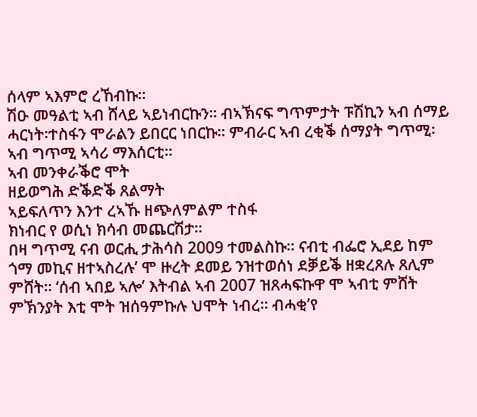ሰላም ኣእምሮ ረኸብኩ።
ሽዑ መዓልቲ ኣብ ሸላይ ኣይነብርኩን። ብኣኽናፍ ግጥምታት ፑሽኪን ኣብ ሰማይ ሓርነት፡ተስፋን ሞራልን ይበርር ነበርኩ። ምብራር ኣብ ረቂቕ ሰማያት ግጥሚ፡ ኣብ ግጥሚ ኣሳሪ ማእሰርቲ።
ኣብ መንቀራቕሮ ሞት
ዘይወግሕ ድቕድቕ ጸልማት
ኣይፍለጥን እንተ ረኣኹ ዘጭለምልም ተስፋ
ክነብር የ ወሲነ ክሳብ መጨርሽታ።
በዛ ግጥሚ ናብ ወርሒ ታሕሳስ 2009 ተመልስኩ። ናብቲ ብፌሮ ኢደይ ከም ጎማ መኪና ዘተኣስረሉ’ ሞ ዙረት ደመይ ንዝተወሰነ ደቓይቕ ዘቋረጸሉ ጸሊም ምሸት። ‘ሰብ ኣበይ ኣሎ’ እትብል ኣብ 2007 ዝጸሓፍኩዋ ሞ ኣብቲ ምሸት ምኽንያት እቲ ሞት ዝሰዓምኩሉ ህሞት ነብረ። ብሓቂ’የ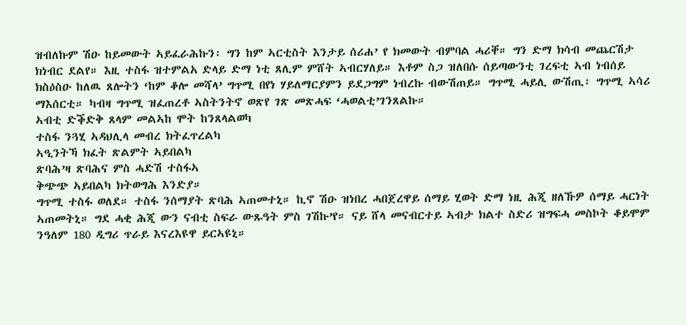ዝብለኩም ሽዑ ከይመውት ኣይፈራሕኩን፡ ግን ከም ኣርቲስት እንታይ ሰሪሐ’ የ ክመውት ብምባል ሓሪቐ። ግን ድማ ክሳብ መጨርሽታ ክነብር ደልየ። እዚ ተስፋ ዝተምልአ ድላይ ድማ ነቲ ጸሊም ምሸት ኣብርሃለይ። እቶም ስጋ ዝለበሱ ሰይጣውንቲ ገረፍቲ ኣብ ነብሰይ ክስዕስዑ ከለዉ ጸሎትን ‘ከም ቆሎ መሻላ’ ግጥሚ በየነ ሃይለማርያምን ይደጋግም ነብረኩ ብውሽጠይ። ግጥሚ ሓይሊ ውሽጢ፡ ግጥሚ ኣሳሪ ማእሰርቲ። ካብዛ ግጥሚ ዝፈጠረቶ ኣስትንትኖ ወጽየ ገጽ መጽሓፍ ‘ሓወልቲ’ገንጸልኩ።
ኣብቲ ድቕድቅ ጸላም መልኣከ ሞት ከንጸላልወካ
ተስፋ ንጓሂ ኣዳህሊላ መብረ ክትፈጥረልካ
ኣዒንትኻ ክፈት ጽልምት ኣይበልካ
ጽባሕ’ዛ ጽባሕና ምስ ሓድሽ ተስፋኣ
ቅጭጭ ኣይበልካ ክትወግሕ እንድያ።
ግጥሚ ተስፋ ወለደ። ተስፋ ንሰማያት ጽባሕ ኣጠመተኒ። ኪኖ ሽዑ ዝነበረ ሓበጀረዋይ ሰማይ ሂወት ድማ ነዚ ሕጂ ዘለኹዎ ሰማይ ሓርነት ኣጠመትኒ። ግደ ሓቂ ሕጂ ውን ናብቲ ስፍራ ውጹዓት ምስ ገሽኩ’የ። ናይ ሸላ መናብርተይ ኣብታ ክልተ ስድሪ ዝግፍሓ መስኮት ቆይሞም ንዓለም 180 ዲግሪ ጥራይ እናረእዩዋ ይርኣዩኒ።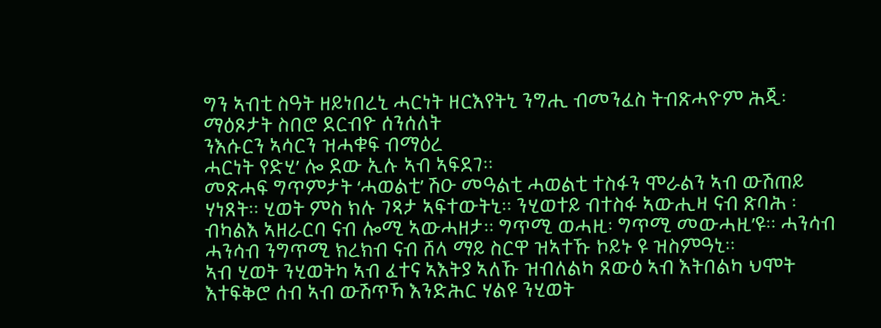ግን ኣብቲ ስዓት ዘይነበረኒ ሓርነት ዘርእየትኒ ንግሒ ብመንፈስ ትብጽሓዮም ሕጂ፡
ማዕጾታት ስበሮ ደርብዮ ሰንሰለት
ንእሱርን ኣሳርን ዝሓቁፍ ብማዕረ
ሓርነት የድሂ’ ሎ ደው ኢሉ ኣብ ኣፍደገ።
መጽሓፍ ግጥምታት ‘ሓወልቲ’ ሽዑ መዓልቲ ሓወልቲ ተስፋን ሞራልን ኣብ ውሽጠይ ሃነጸት። ሂወት ምስ ክሉ ገጻታ ኣፍተውትኒ። ንሂወተይ ብተስፋ ኣውሒዛ ናብ ጽባሕ ፡ብካልእ ኣዘራርባ ናብ ሎሚ ኣውሓዘታ። ግጥሚ ወሓዚ፡ ግጥሚ መውሓዚ’ዩ። ሓንሳብ ሓንሳብ ንግጥሚ ክረክብ ናብ ሸላ ማይ ስርዋ ዝኣተኹ ኮይኑ ዩ ዝስምዓኒ።
ኣብ ሂወት ንሂወትካ ኣብ ፈተና ኣእትያ ኣለኹ ዝብለልካ ጸውዕ ኣብ እትበልካ ህሞት እተፍቅሮ ሰብ ኣብ ውሽጥኻ እንድሕር ሃልዩ ንሂወት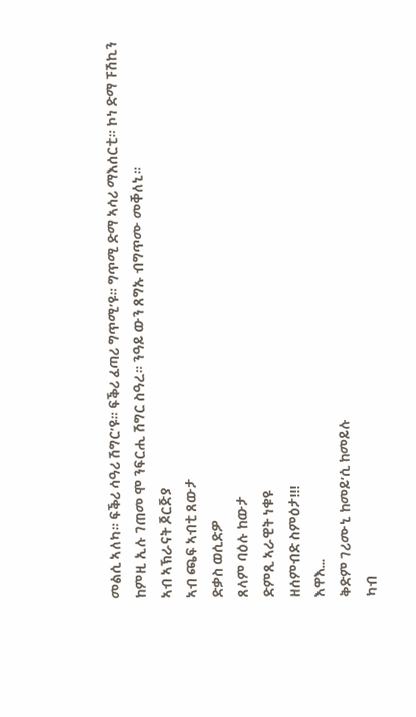መልሲ ኣለካ። ፍቕሪ ሳዓሪ ሽግር’ዩ። ፍቕሪ ፈጣሪ ግጥሚ’ዩ። ግጥሚ ድማ ኣሳሪ ማእሰርቲ። ኮነ ድማ ፑሽኪን ከምዚ ኢሉ ገጠመ ሞ ንፍርሒ ሽግር ስዓረ። ንዓይ ውን ጸግኡ ብግጥሙ መቐለኒ።
ኣብ ኣኽራናት ጆርጅያ
ኣብ ጫፍ ኣብቲ ጸውታ
ድቃስ ወሲድዎ
ጸላም ባዕሉ ከውታ
ድምጺ ኣራዊት ነቁዩ
ዘሰምብድ ስምዕታ!!!
እዋእ…
ቅድም ገሪሙኒ ከመይ’ሲ ከመይሉ
ካብ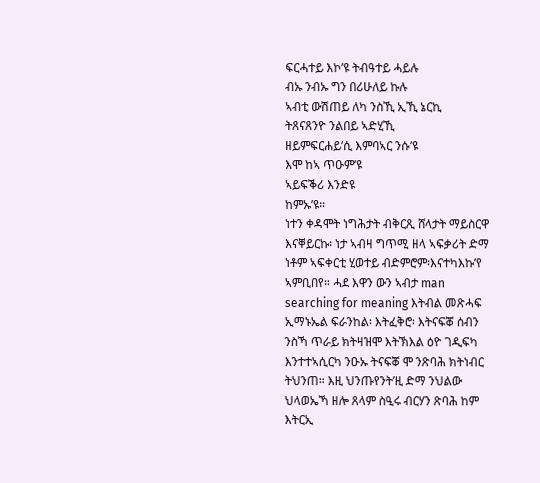ፍርሓተይ እኮ’ዩ ትብዓተይ ሓይሉ
ብኡ ንብኡ ግን በሪሁለይ ኩሉ
ኣብቲ ውሽጠይ ለካ ንስኺ ኢኺ ኔርኪ
ትጸናጸንዮ ንልበይ ኣድሂኺ
ዘይምፍርሐይ’ሲ እምባኣር ንሱ’ዩ
እሞ ከኣ ጥዑም’ዩ
ኣይፍቕሪ እንድዩ
ከምኡ’ዩ።
ነተን ቀዳሞት ነግሕታት ብቅርጺ ሸላታት ማይስርዋ እናቐይርኩ፡ ነታ ኣብዛ ግጥሚ ዘላ ኣፍቃሪት ድማ ነቶም ኣፍቀርቲ ሂወተይ ብድምሮም፡እናተካእኩ’የ ኣምቢበየ። ሓደ እዋን ውን ኣብታ man searching for meaning እትብል መጽሓፍ ኢማኑኤል ፍራንከል፡ እትፈቅሮ፡ እትናፍቖ ሰብን ንስኻ ጥራይ ክትዛዝሞ እትኽእል ዕዮ ገዲፍካ እንተተኣሲርካ ንዑኡ ትናፍቖ ሞ ንጽባሕ ክትነብር ትህንጠ። እዚ ህንጡየንት’ዚ ድማ ንህልው ህላወኤኻ ዘሎ ጸላም ስዒሩ ብርሃን ጽባሕ ከም እትርኢ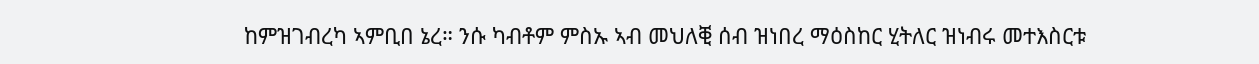ከምዝገብረካ ኣምቢበ ኔረ። ንሱ ካብቶም ምስኡ ኣብ መህለቒ ሰብ ዝነበረ ማዕስከር ሂትለር ዝነብሩ መተእስርቱ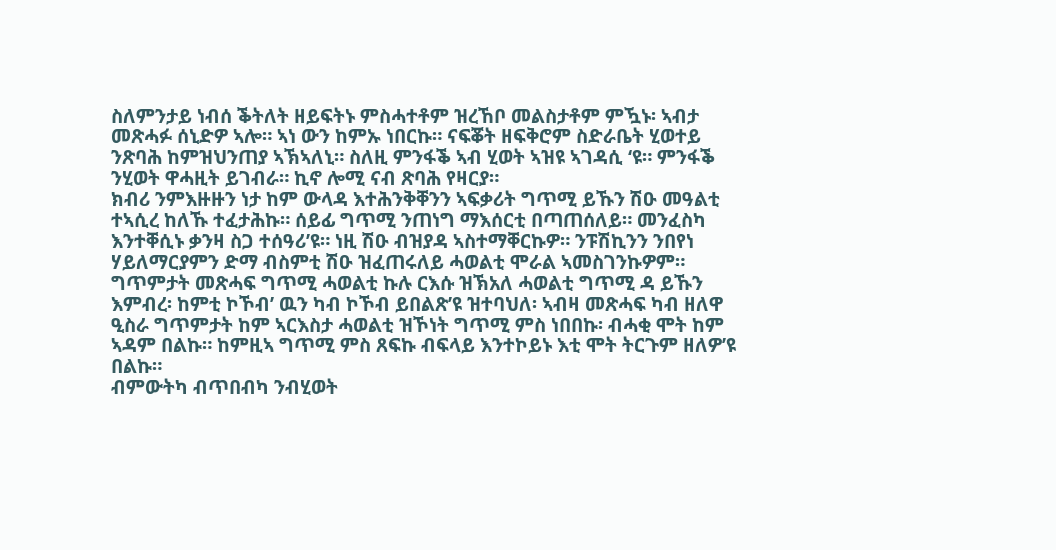ስለምንታይ ነብሰ ቕትለት ዘይፍትኑ ምስሓተቶም ዝረኸቦ መልስታቶም ምዃኑ፡ ኣብታ መጽሓፉ ሰኒድዎ ኣሎ። ኣነ ውን ከምኡ ነበርኩ። ናፍቖት ዘፍቅሮም ስድራቤት ሂወተይ ንጽባሕ ከምዝህንጠያ ኣኽኣለኒ። ስለዚ ምንፋቕ ኣብ ሂወት ኣዝዩ ኣገዳሲ ‘ዩ። ምንፋቕ ንሂወት ዋሓዚት ይገብራ። ኪኖ ሎሚ ናብ ጽባሕ የዛርያ።
ክብሪ ንምእዙዙን ነታ ከም ውላዳ እተሕንቅቐንን ኣፍቃሪት ግጥሚ ይኹን ሽዑ መዓልቲ ተኣሲረ ከለኹ ተፈታሕኩ። ሰይፊ ግጥሚ ንጠነግ ማእሰርቲ በጣጠሰለይ። መንፈስካ እንተቐሲኑ ቃንዛ ስጋ ተሰዓሪ’ዩ። ነዚ ሽዑ ብዝያዳ ኣስተማቐርኩዎ። ንፑሽኪንን ንበየነ ሃይለማርያምን ድማ ብስምቲ ሽዑ ዝፈጠሩለይ ሓወልቲ ሞራል ኣመስገንኩዎም።
ግጥምታት መጽሓፍ ግጥሚ ሓወልቲ ኩሉ ርእሱ ዝኽአለ ሓወልቲ ግጥሚ ዳ ይኹን እምብረ፡ ከምቲ ኮኾብ’ ዉን ካብ ኮኾብ ይበልጽ’ዩ ዝተባህለ፡ ኣብዛ መጽሓፍ ካብ ዘለዋ ዒስራ ግጥምታት ከም ኣርእስታ ሓወልቲ ዝኾነት ግጥሚ ምስ ነበበኩ፡ ብሓቂ ሞት ከም ኣዳም በልኩ። ከምዚኣ ግጥሚ ምስ ጸፍኩ ብፍላይ እንተኮይኑ እቲ ሞት ትርጉም ዘለዎ’ዩ በልኩ።
ብምውትካ ብጥበብካ ንብሂወት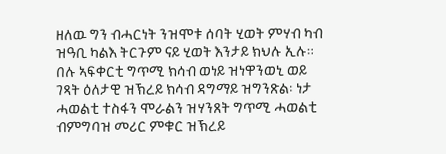ዘለዉ ግን ብሓርነት ንዝሞቱ ሰባት ሂወት ምሃብ ካብ ዝዓቢ ካልእ ትርጉም ናይ ሂወት እንታይ ክህሉ ኢሉ። በሉ ኣፍቀርቲ ግጥሚ ክሳብ ወነይ ዝነዋንወኒ ወይ ገጻት ዕለታዊ ዝኽረይ ክሳብ ዳግማይ ዝግንጽል፡ ነታ ሓወልቲ ተስፋን ሞራልን ዝሃንጸት ግጥሚ ሓወልቲ ብምግባዝ መሪር ምቁር ዝኽረይ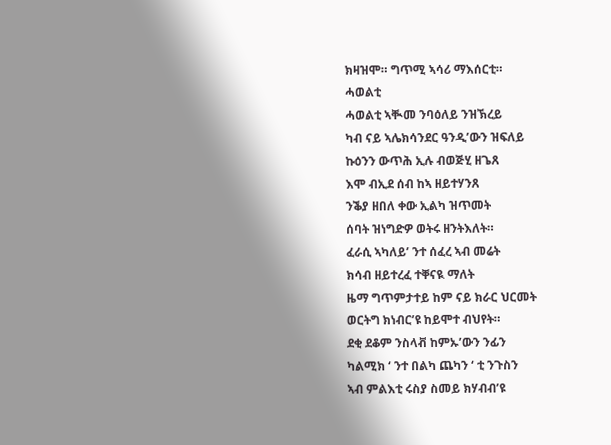ክዛዝሞ። ግጥሚ ኣሳሪ ማእሰርቲ።
ሓወልቲ
ሓወልቲ ኣቚመ ንባዕለይ ንዝኽረይ
ካብ ናይ ኣሌክሳንደር ዓንዲ’ውን ዝፍለይ
ኩዕንን ውጥሕ ኢሉ ብወጅሂ ዘጌጸ
እሞ ብኢደ ሰብ ከኣ ዘይተሃንጸ
ንቕያ ዘበለ ቀው ኢልካ ዝጥመት
ሰባት ዝነግድዎ ወትሩ ዘንትእለት።
ፈራሲ ኣካለይ’ ንተ ሰፈረ ኣብ መሬት
ክሳብ ዘይተረፈ ተቐናዪ ማለት
ዜማ ግጥምታተይ ከም ናይ ክራር ህርመት
ወርትግ ክነብር’ዩ ከይሞተ ብህየት።
ደቂ ደቆም ንስላቭ ከምኡ’ውን ንፊን
ካልሚክ ‘ ንተ በልካ ጨካን ‘ ቲ ንጉስን
ኣብ ምልእቲ ሩስያ ስመይ ክሃብብ’ዩ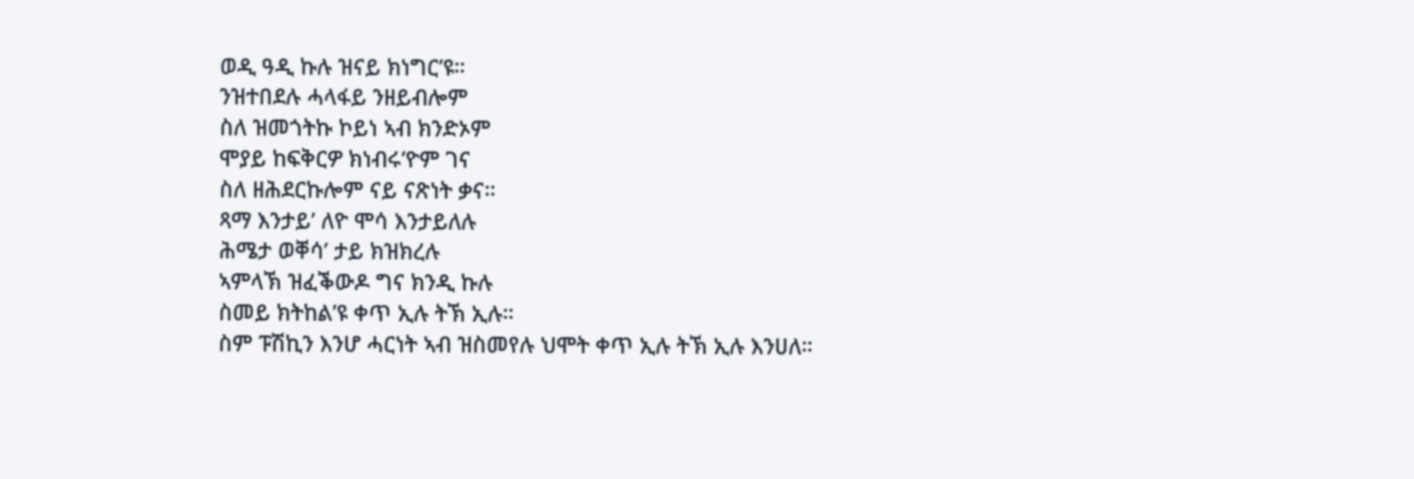ወዲ ዓዲ ኩሉ ዝናይ ክነግር’ዩ።
ንዝተበደሉ ሓላፋይ ንዘይብሎም
ስለ ዝመጎትኩ ኮይነ ኣብ ክንድኦም
ሞያይ ከፍቅርዎ ክነብሩ’ዮም ገና
ስለ ዘሕደርኩሎም ናይ ናጽነት ቃና።
ጻማ እንታይ’ ለዮ ሞሳ እንታይለሉ
ሕሜታ ወቐሳ’ ታይ ክዝክረሉ
ኣምላኽ ዝፈቕውዶ ግና ክንዲ ኩሉ
ስመይ ክትከል’ዩ ቀጥ ኢሉ ትኽ ኢሉ።
ስም ፑሽኪን እንሆ ሓርነት ኣብ ዝስመየሉ ህሞት ቀጥ ኢሉ ትኽ ኢሉ እንሀለ።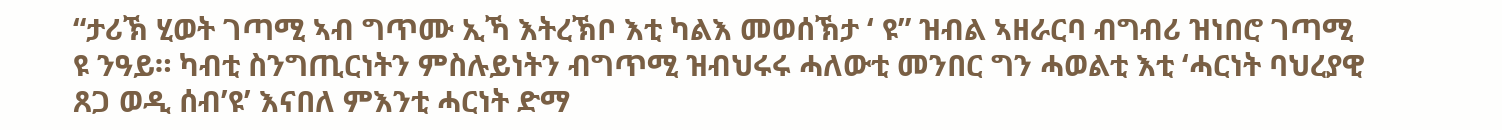“ታሪኽ ሂወት ገጣሚ ኣብ ግጥሙ ኢኻ እትረኽቦ እቲ ካልእ መወሰኽታ ‘ ዩ” ዝብል ኣዘራርባ ብግብሪ ዝነበሮ ገጣሚ ዩ ንዓይ። ካብቲ ስንግጢርነትን ምስሉይነትን ብግጥሚ ዝብህሩሩ ሓለውቲ መንበር ግን ሓወልቲ እቲ ‘ሓርነት ባህረያዊ ጸጋ ወዲ ሰብ’ዩ’ እናበለ ምእንቲ ሓርነት ድማ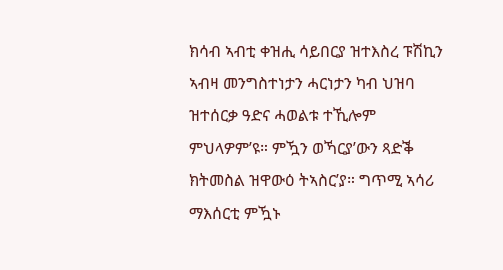ክሳብ ኣብቲ ቀዝሒ ሳይበርያ ዝተእስረ ፑሽኪን ኣብዛ መንግስተነታን ሓርነታን ካብ ህዝባ ዝተሰርቃ ዓድና ሓወልቱ ተኺሎም ምህላዎም’ዩ። ምዃን ወኻርያ’ውን ጻድቕ ክትመስል ዝዋውዕ ትኣስር’ያ። ግጥሚ ኣሳሪ ማእሰርቲ ምዃኑ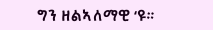ግን ዘልኣለማዊ ‘ዩ።